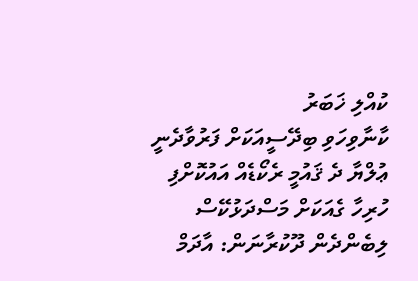ކުއްލި ޚަބަރު
ކާނާވިހަވި ބިދޭސީއަކަށް ފަރުވާދެނީ
ޢުލްޔާ ދެ ޤައުމީ ރެކޯޑެއް އައުކޮށްފި
ހުރިހާ ގެއަކަށް މަސްދަޅުކޭސް ލިބެންދެން ދޫކުރާނަން: އާދަމް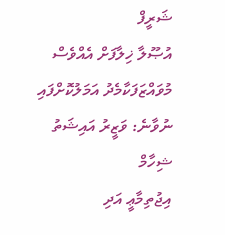ޝަރީފް
އުޞޫލާ ޚިލާފަށް އެއްވެސް މުވައްޒަފަކާމެދު އަމަލުކޮށްފައި ނުވާނެ: ވަޒީރު އައިޝަތު ޝިހާމް
އިޖުތިމާޢީ އަދި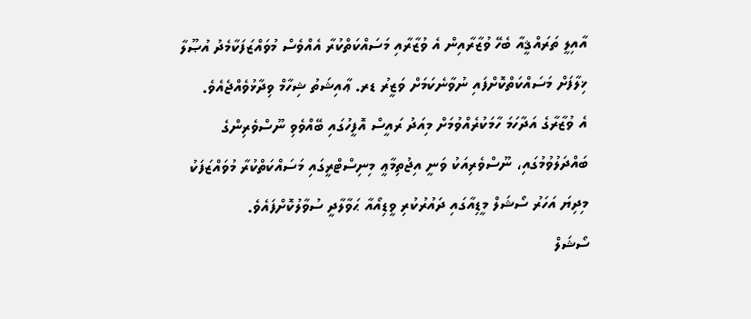އާއިލީ ތަރައްޤީއާ ބެހޭ ވުޒާރާއިން އެ ވުޒާރާއި މަސައްކަތްކުރާ އެއްވެސް މުވައްޒަފަކާމެދު އުޞޫލާ ޚިލާފަށް މަސައްކަތްކޮށްފައި ނުވާނެކަމަށް ވަޒީރު ޑރ. ޢާއިޝަތު ޝިހާމް ވިދާޅުވެއްޖެއެވެ.
އެ ވުޒާރާގެ އަދާހަމަ ހާމަކުރެއްވުމަށް މިއަދު ރައީސް އޮފީހުގައި ބޭއްވެވި ނޫސްވެރިންގެ ބައްދަލުވުމުގައި، ނޫސްވެރިއަކު ވަނީ އިޖުތިމާޢީ މިނިސްޓްރީގައި މަސައްކަތްކުރާ މުވައްޒަފަކު މިދިޔަ އަހަރު ސޯޝަލް މީޑިއާގައި ދައުރުކުރި ވީޑިއޯއާ ޙަވާލާދީ ސުވާލުކޮށްފައެވެ.
ސޯޝަލް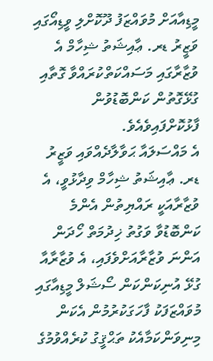މީޑިއާއަށް މުވައްޒަފު ދޫކޮށްލި ވީޑިއޯގައި ވަޒީރު ޑރ. ޢާއިޝަތު ޝިހާމް އެ ވުޒާރާގައި މަސައްކަތްކުރައްވާ ގޮތާއި ގުޅޭގޮތުން ކަންބޮޑުވުން ފާޅުކޮށްފައިވެއެވެ.
އެ މައްސަލައާ ޙަވާލާދެއްވައި ވަޒީރު ޑރ. ޢާއިޝަތު ޝިހާމް ވިދާޅުވީ، އެ ވުޒާރާއަކީ ރައްޔިތުން އެންމެ ކަންބޮޑުވާ ވަގުތު ޚިދުމަތް ހޯދަން އަންނަ ވުޒާރާއަށްވެފައި، އެ ވުޒާރާއާ ގުޅޭ އުނިކަންކަން ސޯޝަލް މީޑިއާގައި މުވައްޒަފަކު ފާހަގަކުރުމުން އެކަން މިނިވަންކަމާއެކު ތަޙްޤީގު ކުރެއްވުމުގެ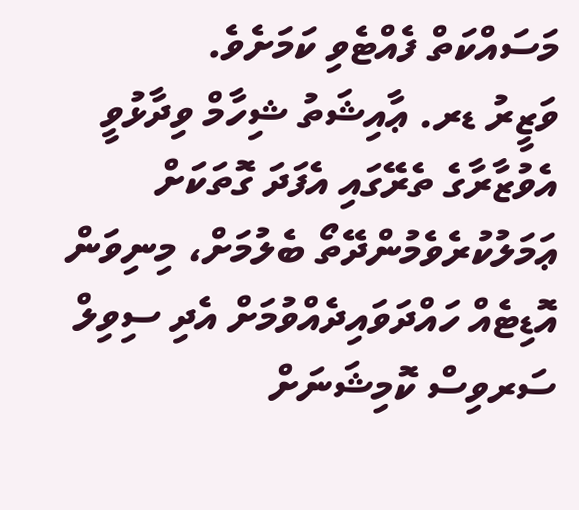މަސައްކަތް ފެއްޓެވި ކަމަށެވެ.
ވަޒީރު ޑރ. ޢާއިޝަތު ޝިހާމް ވިދާޅުވީ އެވުޒާރާގެ ތެރޭގައި އެފަދަ ގޮތަކަށް ޢަމަލުކުރެވެމުންދޭތޯ ބެލުމަށް، މިނިވަން އޮޑިޓެއް ހައްދަވައިދެއްވުމަށް އެދި ސިވިލް ސަރވިސް ކޮމިޝަނަށް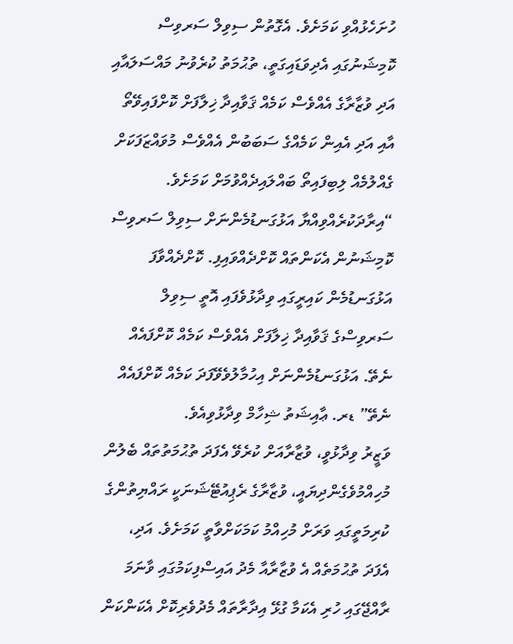ހުށަހެޅުއްވި ކަމަށެވެ. އެގޮތުން ސިވިލް ސަރވިސް ކޮމިޝަނުގައި އެދިވަޑައިގަތީ، ތުޙުމަތު ކުރެވުނު މައްސަލައާއި އަދި ވުޒާރާގެ އެއްވެސް ކަމެއް ޤަވާއިދާ ޚިލާފަށް ކޮށްފައިވޭތޯ އާއި އަދި އެއިން ކަމެއްގެ ސަބަބުން އެއްވެސް މުވައްޒަފަކަށް ގެއްލުމެއް ލިބިފައިތޯ ބައްލައިދެއްވުމަށް ކަމަށެވެ.
“އިރާދަކުރެއްވިއްޔާ އަޅުގަނޑުމެންނަށް ސިވިލް ސަރވިސް ކޮމިޝަނުން އެކަންތައް ކޮށްދެއްވައިފި. ކޮށްދެއްވާފަ އަޅުގަނޑުމެން ކައިރީގައި ވިދާޅުވެފައި އޮތީ ސިވިލް ސަރވިސްގެ ޤަވާއިދާ ޚިލާފަށް އެއްވެސް ކަމެއް ކޮށްފައެއް ނެތޭ. އަޅުގަނޑުމެންނަށް އިހުމާލުވެވޭފަދަ ކަމެއް ކޮށްފައެއް ނެތޭ” ޑރ. ޢާއިޝަތު ޝިހާމް ވިދާޅުވިއެވެ.
ވަޒީރު ވިދާޅުވީ، ވުޒާރާއަށް ކުރެވޭ އެފަދަ ތުޙުމަތުތައް ބެލުން މުހިއްމުވެގެންދިޔައީ، ވުޒާރާގެ ރެޕިއުޓޭޝަނަކީ ރައްޔިތުންގެ ކުރިމަތީގައި ވަރަށް މުހިއްމު ކަމަކަށްވާތީ ކަމަށެވެ. އަދި، އެފަދަ ތުޙުމަތެއް އެ ވުޒާރާއާ މެދު އައިސްފިކަމުގައި ވާނަމަ ރާއްޖޭގައި ހުރި އެކަމާ ގުޅޭ އިދާރާތައް މެދުވެރިކޮށް އެކަންކަން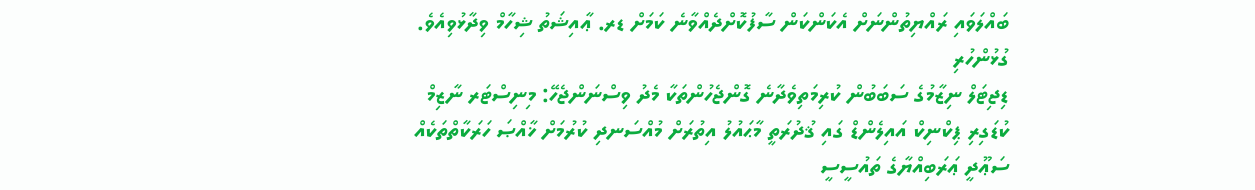ބައްލަވައި ރައްޔިތުންނަށް އެކަންކަން ސާފުކޮށްދެއްވާނެ ކަމަށް ޑރ. ޢާއިޝަތު ޝިހާމް ވިދާޅުވިއެވެ.
ގުޅުންހުރި
ޑިޖިޓަލް ނިޒާމުގެ ސަބަބުން ކުރިމަތިވެދާނެ ގޮންޖެހުންތަކާ މެދު ވިސްނަންޖެހޭ: މިނިސްޓަރ ނާޒިމް
ކުޑަގިރި ޕިކްނިކް އައިލެންޑް ގައި ޤުދުރަތީ މާޙައުލު އިތުރަށް މުއްސަނދި ކުރުމަށް ޚާއްޞަ ހަރަކާތްތަކެއް
ސަޢޫދީ ޢަރަބިއްޔާގެ ތައުސީސީ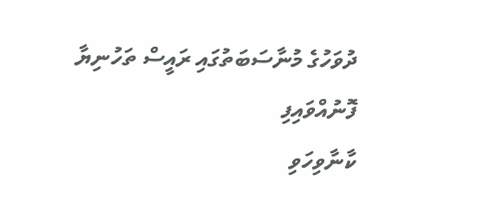ދުވަހުގެ މުނާސަބަތުގައި ރައީސް ތަހުނިޔާ ފޮނުއްވައިފި
ކާނާވިހަވި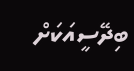ބިދޭސީއަކަށް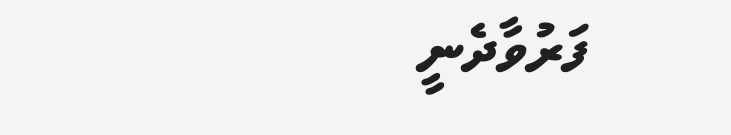ފަރުވާދެނީ